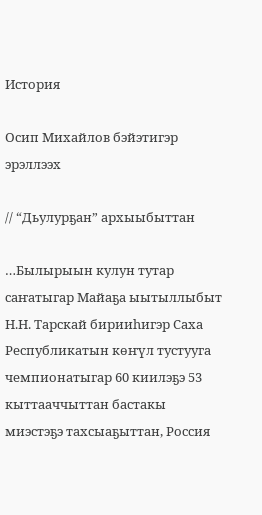История

Осип Михайлов бэйэтигэр эрэллээх

// “Дьулурҕан” архыыбыттан

…Былырыын кулун тутар саҥатыгар Майаҕа ыытыллыбыт Н.Н. Тарскай бирииһигэр Саха Республикатын көҥүл тустууга чемпионатыгар 60 киилэҕэ 53 кыттааччыттан бастакы миэстэҕэ тахсыаҕыттан, Россия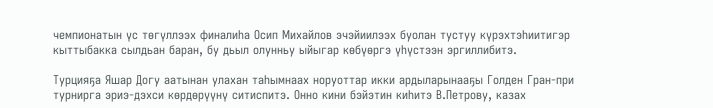чемпионатын үс төгүллээх финалиһа Осип Михайлов эчэйиилээх буолан тустуу күрэхтэһиитигэр кыттыбакка сылдьан баран, бу дьыл олунньу ыйыгар көбүөргэ үһүстээн эргиллибитэ.

Турцияҕа Яшар Догу аатынан улахан таһымнаах норуоттар икки ардыларынааҕы Голден Гран-при турнирга эриэ-дэхси көрдөрүүнү ситиспитэ. Онно кини бэйэтин киһитэ В.Петрову, казах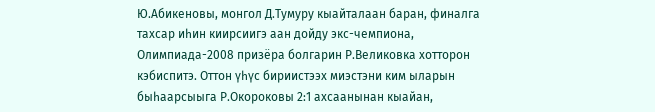Ю.Абикеновы, монгол Д.Тумуру кыайталаан баран, финалга тахсар иһин киирсиигэ аан дойду экс-чемпиона, Олимпиада-2008 призёра болгарин Р.Великовка хотторон кэбиспитэ. Оттон үһүс бириистээх миэстэни ким ыларын быһаарсыыга Р.Окороковы 2:1 ахсаанынан кыайан,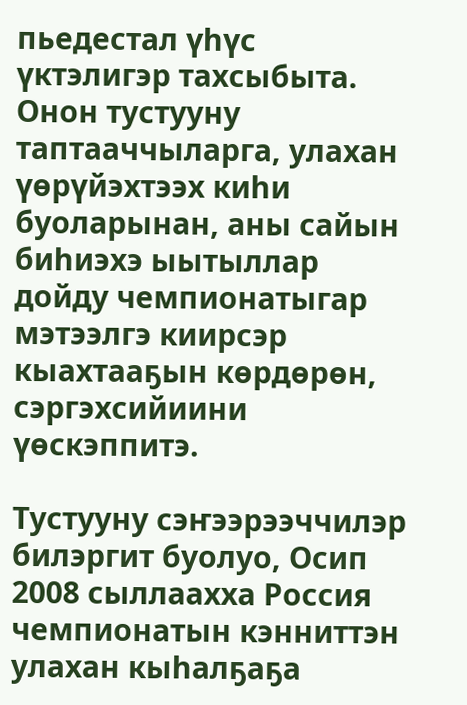пьедестал үһүс үктэлигэр тахсыбыта. Онон тустууну таптааччыларга, улахан үөрүйэхтээх киһи буоларынан, аны сайын биһиэхэ ыытыллар дойду чемпионатыгар мэтээлгэ киирсэр кыахтааҕын көрдөрөн, сэргэхсийиини үөскэппитэ.

Тустууну сэҥээрээччилэр билэргит буолуо, Осип 2008 сыллаахха Россия чемпионатын кэнниттэн улахан кыһалҕаҕа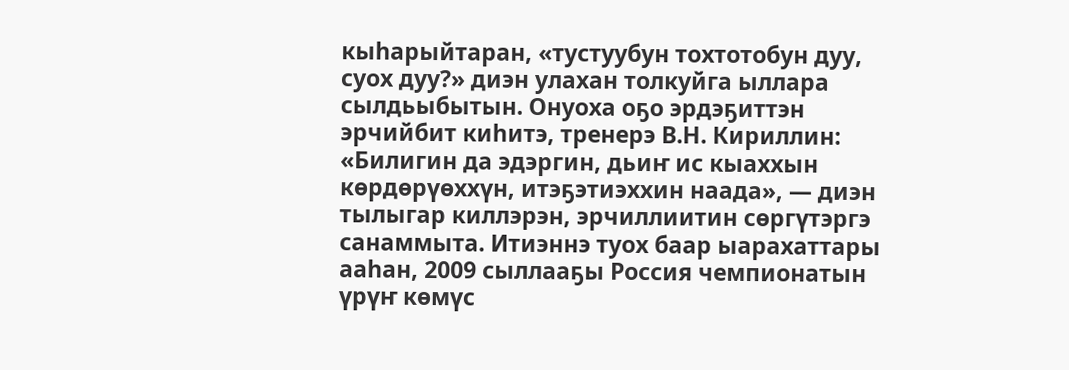кыһарыйтаран, «тустуубун тохтотобун дуу, суох дуу?» диэн улахан толкуйга ыллара сылдьыбытын. Онуоха оҕо эрдэҕиттэн эрчийбит киһитэ, тренерэ В.Н. Кириллин: «Билигин да эдэргин, дьиҥ ис кыаххын көрдөрүөххүн, итэҕэтиэххин наада», — диэн тылыгар киллэрэн, эрчиллиитин сөргүтэргэ санаммыта. Итиэннэ туох баар ыарахаттары ааһан, 2009 сыллааҕы Россия чемпионатын үрүҥ көмүс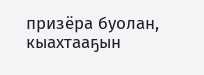призёра буолан, кыахтааҕын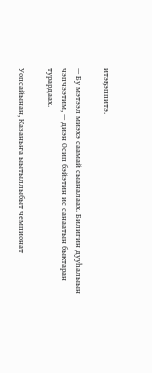итэҕэппитэ.

— Бу мэтээл миэхэ саамай сыаналаах. Билигин дууһалыын чэпчээтим, — диэн Осип бэйэтин ис санаатын быктаран турардаах.

Уопсайынан, Казаньҥа ыытыллыбыт чемпионат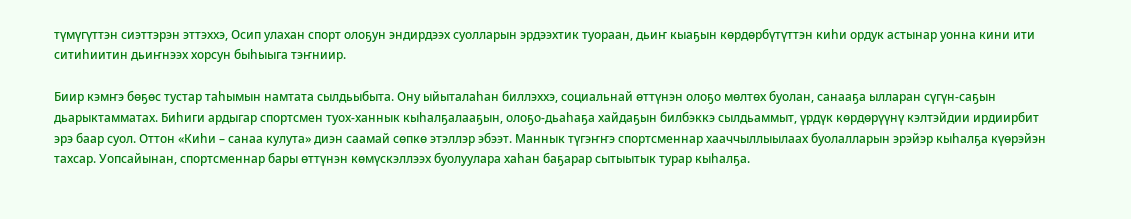түмүгүттэн сиэттэрэн эттэххэ, Осип улахан спорт олоҕун эндирдээх суолларын эрдээхтик туораан, дьиҥ кыаҕын көрдөрбүтүттэн киһи ордук астынар уонна кини ити ситиһиитин дьиҥнээх хорсун быһыыга тэҥниир.

Биир кэмҥэ бөҕөс тустар таһымын намтата сылдьыбыта. Ону ыйыталаһан биллэххэ, социальнай өттүнэн олоҕо мөлтөх буолан, санааҕа ылларан сүгүн-саҕын дьарыктамматах. Биһиги ардыгар спортсмен туох-ханнык кыһалҕалааҕын, олоҕо-дьаһаҕа хайдаҕын билбэккэ сылдьаммыт, үрдүк көрдөрүүнү кэлтэйдии ирдиирбит эрэ баар суол. Оттон «Киһи – санаа кулута» диэн саамай сөпкө этэллэр эбээт. Маннык түгэҥҥэ спортсменнар хааччыллыылаах буолалларын эрэйэр кыһалҕа күөрэйэн тахсар. Уопсайынан, спортсменнар бары өттүнэн көмүскэллээх буолуулара хаһан баҕарар сытыытык турар кыһалҕа.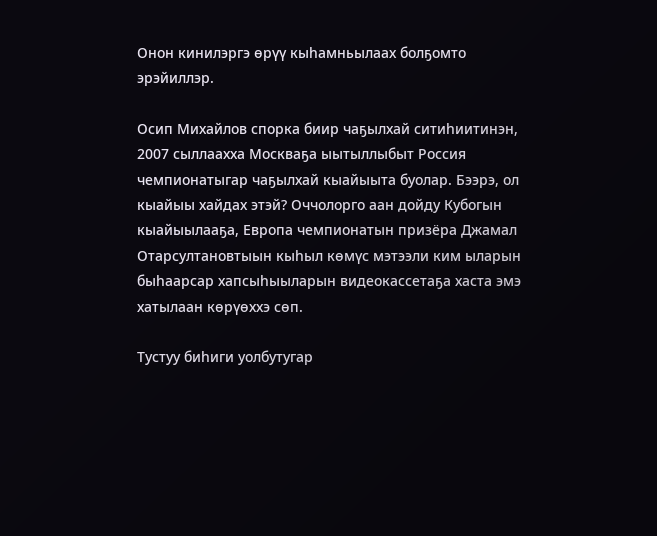Онон кинилэргэ өрүү кыһамньылаах болҕомто эрэйиллэр.

Осип Михайлов спорка биир чаҕылхай ситиһиитинэн, 2007 сыллаахха Москваҕа ыытыллыбыт Россия чемпионатыгар чаҕылхай кыайыыта буолар. Бээрэ, ол кыайыы хайдах этэй? Оччолорго аан дойду Кубогын кыайыылааҕа, Европа чемпионатын призёра Джамал Отарсултановтыын кыһыл көмүс мэтээли ким ыларын быһаарсар хапсыһыыларын видеокассетаҕа хаста эмэ хатылаан көрүөххэ сөп.

Тустуу биһиги уолбутугар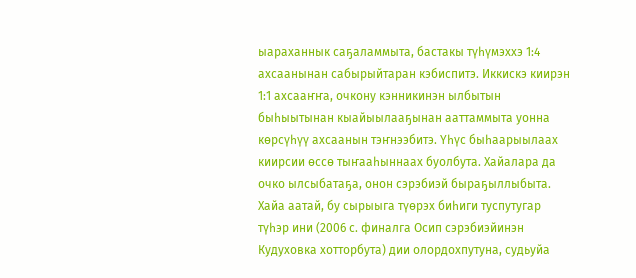ыараханнык саҕаламмыта, бастакы түһүмэххэ 1:4 ахсаанынан сабырыйтаран кэбиспитэ. Иккискэ киирэн 1:1 ахсааҥҥа, очкону кэнникинэн ылбытын быһыытынан кыайыылааҕынан ааттаммыта уонна көрсүһүү ахсаанын тэҥнээбитэ. Үһүс быһаарыылаах киирсии өссө тыҥааһыннаах буолбута. Хайалара да очко ылсыбатаҕа, онон сэрэбиэй быраҕыллыбыта. Хайа аатай, бу сырыыга түөрэх биһиги туспутугар түһэр ини (2006 с. финалга Осип сэрэбиэйинэн Кудуховка хотторбута) дии олордохпутуна, судьуйа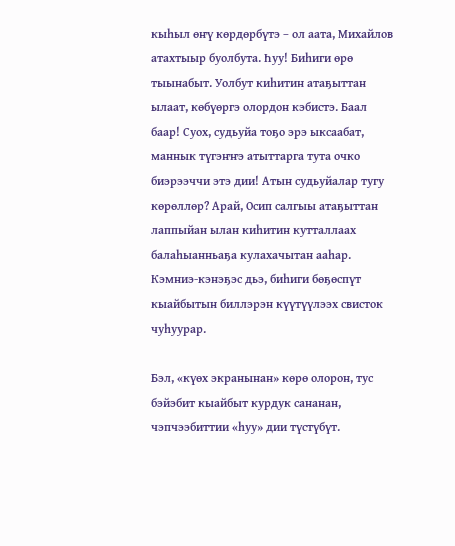кыһыл өҥү көрдөрбүтэ – ол аата, Михайлов атахтыыр буолбута. Һуу! Биһиги өрө тыынабыт. Уолбут киһитин атаҕыттан ылаат, көбүөргэ олордон кэбистэ. Баал баар! Суох, судьуйа тоҕо эрэ ыксаабат, маннык түгэҥҥэ атыттарга тута очко биэрээччи этэ дии! Атын судьуйалар тугу көрөллөр? Арай, Осип салгыы атаҕыттан лаппыйан ылан киһитин кутталлаах балаһыанньаҕа кулахачытан ааһар. Кэмниэ-кэнэҕэс дьэ, биһиги бөҕөспүт кыайбытын биллэрэн күүтүүлээх свисток чуһуурар.

Бэл, «күөх экранынан» көрө олорон, тус бэйэбит кыайбыт курдук сананан, чэпчээбиттии «һуу» дии түстүбүт.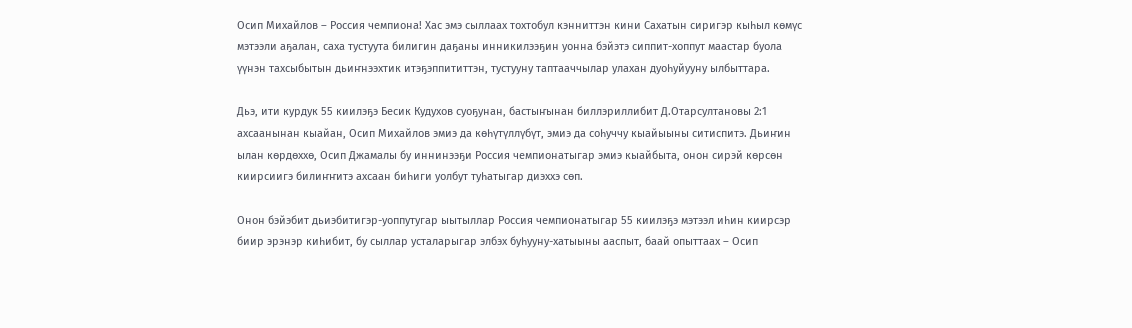Осип Михайлов – Россия чемпиона! Хас эмэ сыллаах тохтобул кэнниттэн кини Сахатын сиригэр кыһыл көмүс мэтээли аҕалан, саха тустуута билигин даҕаны инникилээҕин уонна бэйэтэ сиппит-хоппут маастар буола үүнэн тахсыбытын дьиҥнээхтик итэҕэппититтэн, тустууну таптааччылар улахан дуоһуйууну ылбыттара.

Дьэ, ити курдук 55 киилэҕэ Бесик Кудухов суоҕунан, бастыҥынан биллэриллибит Д.Отарсултановы 2:1 ахсаанынан кыайан, Осип Михайлов эмиэ да көһүтүллүбүт, эмиэ да соһуччу кыайыыны ситиспитэ. Дьиҥин ылан көрдөххө, Осип Джамалы бу иннинээҕи Россия чемпионатыгар эмиэ кыайбыта, онон сирэй көрсөн киирсиигэ билиҥҥитэ ахсаан биһиги уолбут туһатыгар диэххэ сөп.

Онон бэйэбит дьиэбитигэр-уоппутугар ыытыллар Россия чемпионатыгар 55 киилэҕэ мэтээл иһин киирсэр биир эрэнэр киһибит, бу сыллар усталарыгар элбэх буһууну-хатыыны ааспыт, баай опыттаах – Осип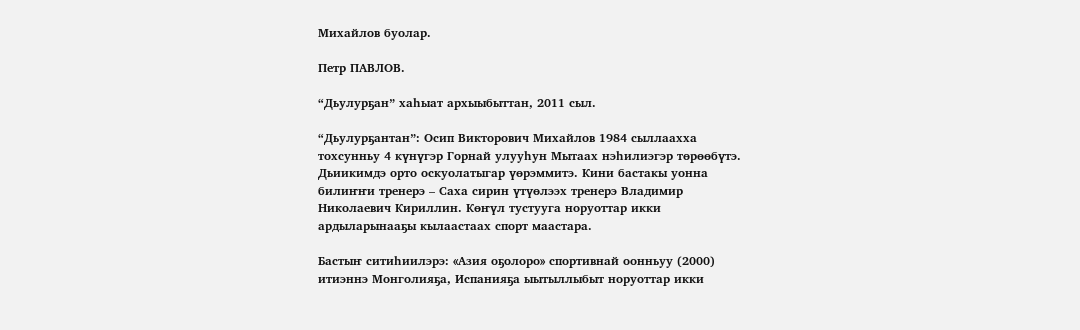Михайлов буолар.

Петр ПАВЛОВ.

“Дьулурҕан” хаһыат архыыбыттан, 2011 сыл.

“Дьулурҕантан”: Осип Викторович Михайлов 1984 сыллаахха тохсунньу 4 күнүгэр Горнай улууһун Мытаах нэһилиэгэр төрөөбүтэ. Дьиикимдэ орто оскуолатыгар үөрэммитэ. Кини бастакы уонна билиҥҥи тренерэ – Саха сирин үтүөлээх тренерэ Владимир Николаевич Кириллин. Көҥүл тустууга норуоттар икки ардыларынааҕы кылаастаах спорт маастара.

Бастыҥ ситиһиилэрэ: «Азия оҕолоро» спортивнай оонньуу (2000) итиэннэ Монголияҕа, Испанияҕа ыытыллыбыт норуоттар икки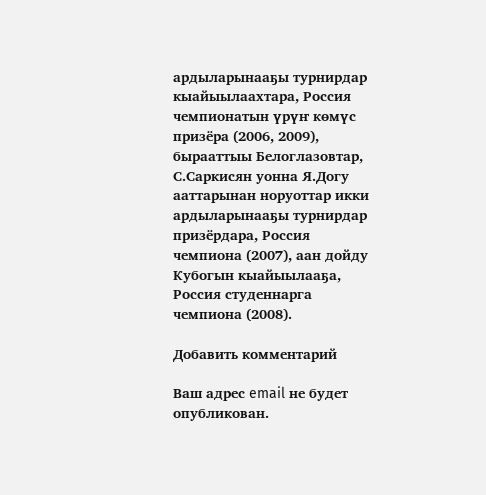ардыларынааҕы турнирдар кыайыылаахтара, Россия чемпионатын үрүҥ көмүс призёра (2006, 2009), бырааттыы Белоглазовтар, С.Саркисян уонна Я.Догу ааттарынан норуоттар икки ардыларынааҕы турнирдар призёрдара, Россия чемпиона (2007), аан дойду Кубогын кыайыылааҕа, Россия студеннарга чемпиона (2008).

Добавить комментарий

Ваш адрес email не будет опубликован.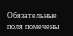Обязательные поля помечены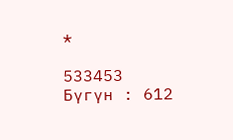*

533453
Бүгүн : 612